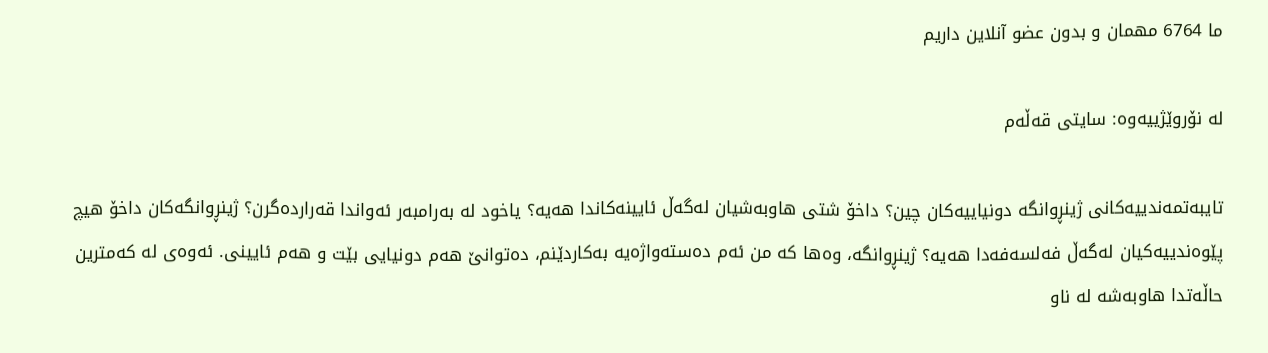ما 6764 مهمان و بدون عضو آنلاین داریم

لە نۆروێژییەوە: سایتی قەڵەم

تایبەتمەندییەکانی ژینڕوانگە دونیاییەکان چین؟ داخۆ شتی هاوبەشیان لەگەڵ ئایینەکاندا هەیە؟ یاخود لە بەرامبەر ئەواندا قەراردەگرن؟ ژینڕوانگەکان داخۆ هیچ پێوەندییەکیان لەگەڵ فەلسەفەدا هەیە؟ ژینڕوانگە، وەها کە من ئەم دەستەواژەیە بەکاردێنم، دەتوانێ هەم دونیایی بێت و هەم ئایینی. ئەوەی لە کەمترین حاڵەتدا هاوبەشە لە ناو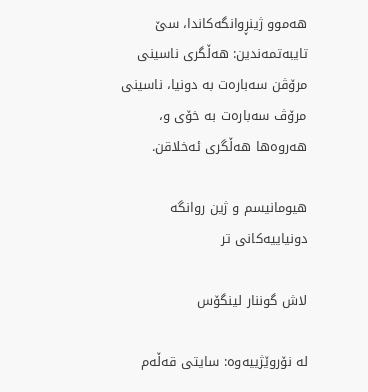هەموو ژینڕوانگەکاندا، سێ تایبەتمەندین: هەڵگری ناسینی مرۆڤن سەبارەت بە دونیا، ناسینی مرۆڤ سەبارەت بە خۆی و، هەروەها هەڵگری ئەخلاقن.

هیومانیسم و ژین روانگە دونیاییەکانی تر

لاش گوننار لینگۆس

لە نۆروێژییەوە: سایتی قەڵەم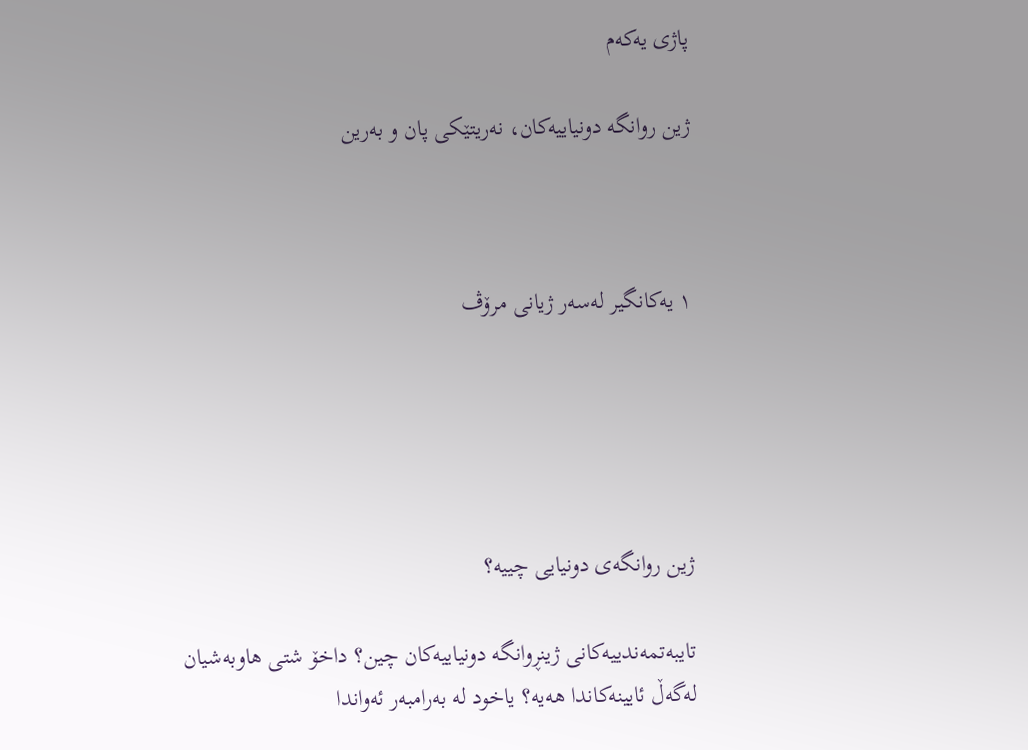پاژی یەکەم

ژین روانگە دونیاییەکان، نەریتێکی پان و بەرین



١ یەکانگیر لەسەر ژیانی مرۆڤ





ژین روانگەی دونیایی چییە؟

تایبەتمەندییەکانی ژینڕوانگە دونیاییەکان چین؟ داخۆ شتی هاوبەشیان لەگەڵ ئایینەکاندا هەیە؟ یاخود لە بەرامبەر ئەواندا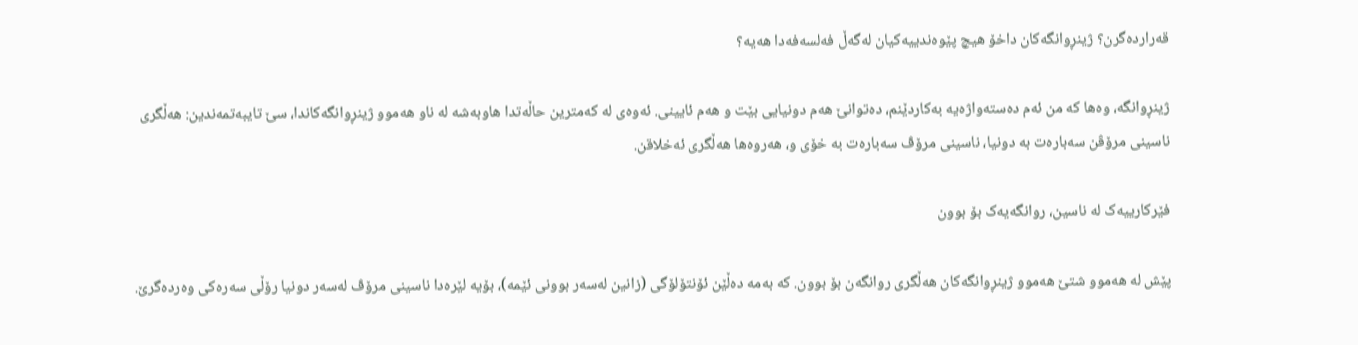قەراردەگرن؟ ژینڕوانگەکان داخۆ هیچ پێوەندییەکیان لەگەڵ فەلسەفەدا هەیە؟

ژینڕوانگە، وەها کە من ئەم دەستەواژەیە بەکاردێنم، دەتوانێ هەم دونیایی بێت و هەم ئایینی. ئەوەی لە کەمترین حاڵەتدا هاوبەشە لە ناو هەموو ژینڕوانگەکاندا، سێ تایبەتمەندین: هەڵگری ناسینی مرۆڤن سەبارەت بە دونیا، ناسینی مرۆڤ سەبارەت بە خۆی و، هەروەها هەڵگری ئەخلاقن.

فێرکارییەک لە ناسین، روانگەیەک بۆ بوون

پێش لە هەموو شتێ هەموو ژینڕوانگەکان هەڵگری روانگەن بۆ بوون. کە بەمە دەڵێن ئۆنتۆلۆگی (زانین لەسەر بوونی ئێمە)، بۆیە لێرەدا ناسینی مرۆڤ لەسەر دونیا رۆڵی سەرەکی وەردەگرێ.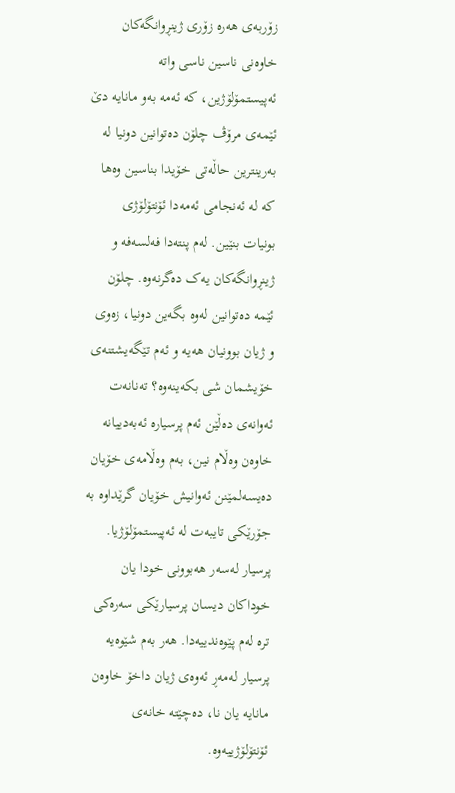زۆربەی هەرە زۆری ژینڕوانگەکان خاوەنی ناسین ناسی واتە ئەپیستمۆلۆژین، کە ئەمە بەو مانایە دێ ئێمەی مرۆڤ چلۆن دەتوانین دونیا لە بەرینترین حاڵەتی خۆیدا بناسین وەها کە لە ئەنجامی ئەمەدا ئۆنتۆلۆژی بونیات بنێین. لەم پنتەدا فەلسەفە و ژینڕوانگەکان یەک دەگرنەوە. چلۆن ئێمە دەتوانین لەوە بگەین دونیا، زەوی و ژیان بوونیان هەیە و ئەم تێگەیشتنەی خۆیشمان شی بکەینەوە؟ تەنانەت ئەوانەی دەڵێن ئەم پرسیارە ئەبەدییانە خاوەن وەڵام نین، بەم وەڵامەی خۆیان دەیسەلمێنن ئەوانیش خۆیان گرێداوە بە جۆرێکی تایبەت لە ئەپیستمۆلۆژیا. پرسیار لەسەر هەبوونی خودا یان خوداکان دیسان پرسیارێکی سەرەکی ترە لەم پێوەندییەدا. هەر بەم شێوەیە پرسیار لەمەڕ ئەوەی ژیان داخۆ خاوەن مانایە یان نا، دەچێتە خانەی ئۆنتۆلۆژییەوە.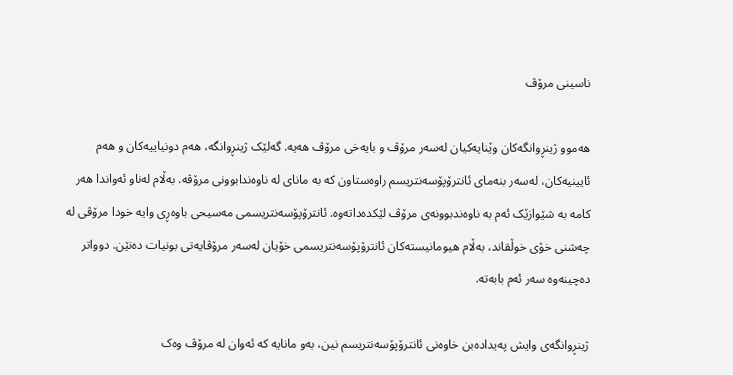ناسینی مرۆڤ

هەموو ژینڕوانگەکان وێنایەکیان لەسەر مرۆڤ و بایەخی مرۆڤ هەیە. گەلێک ژینڕوانگە، هەم دونیاییەکان و هەم ئایینیەکان، لەسەر بنەمای ئانترۆپۆسەنتریسم راوەستاون کە بە مانای لە ناوەندابوونی مرۆڤە. بەڵام لەناو ئەواندا هەر کامە بە شێوازێک ئەم بە ناوەندبوونەی مرۆڤ لێکدەداتەوە. ئانترۆپۆسەنتریسمی مەسیحی باوەڕی وایە خودا مرۆڤی لە چەشنی خۆی خوڵقاند، بەڵام هیومانیستەکان ئانترۆپۆسەنتریسمی خۆیان لەسەر مرۆڤایەتی بونیات دەنێن. دوواتر دەچینەوە سەر ئەم بابەتە.

ژینڕوانگەی وایش پەیدادەبن خاوەنی ئانترۆپۆسەنتریسم نین، بەو مانایە کە ئەوان لە مرۆڤ وەک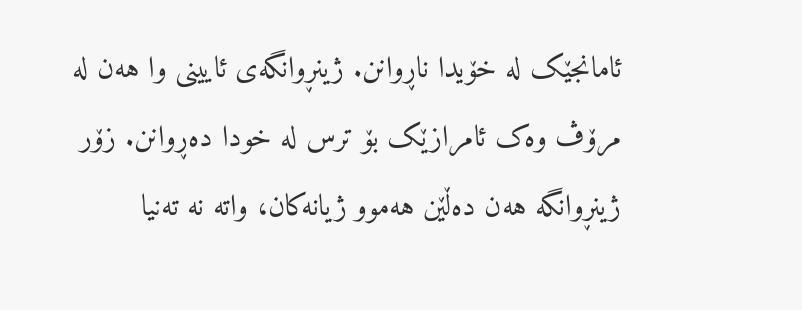ئامانجێک لە خۆیدا ناڕوانن. ژینڕوانگەی ئایینی وا هەن لە مرۆڤ وەک ئامرازێک بۆ ترس لە خودا دەڕوانن. زۆر ژینڕوانگە هەن دەڵێن هەموو ژیانەکان، واتە نە تەنیا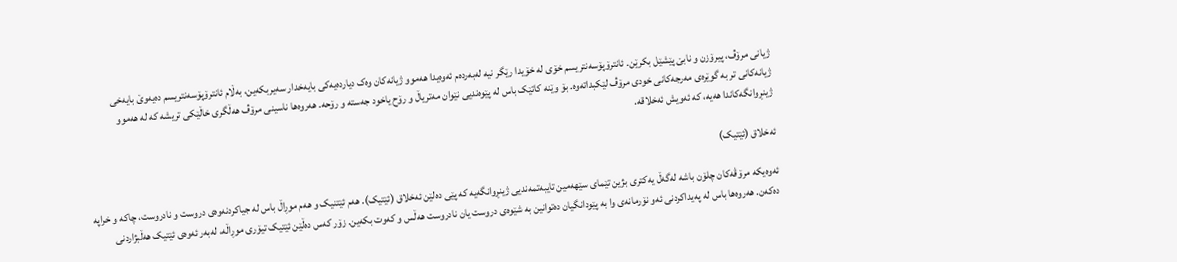ژیانی مرۆڤ، پیرۆزن و نابێ پێشێل بکرێن. ئانترۆپۆسەنتریسم خۆی لە خۆیدا رێگر نیە لەبەردەم ئەوەیدا هەموو ژیانەکان وەک دیاردەیەکی بایەخدار سەیربکەین، بەڵام ئانترۆپۆسەنتریسم دەیەوێ بایەخی ژیانەکانی تر بە گوێرەی مەرجەکانی خودی مرۆڤ لێکبداتەوە. بۆ وێنە کاتێک باس لە پێوەندیی نێوان مەتریاڵ و رۆح یاخود جەستە و رۆحە. هەروەها ناسینی مرۆڤ هەڵگری خاڵێکی تریشە کە لە هەموو ژینڕوانگەکاندا هەیە، کە ئەویش ئەخلاقە.

ئەخلاق (ئێتیک)

ئەوەیکە مرۆڤەکان چلۆن باشە لەگەڵ یەکتری بژین تێمای سێهەمین تایبەتمەندیی ژینڕوانگەیە کە پێی دەلێن ئەخلاق (ئێتیک). هەم ئێتنیک و هەم موڕاڵ باس لە جیاکردنەوەی دروست و نادروست، چاکە و خراپە دەکەن. هەروەها باس لە پەیداکردنی ئەو نۆرمانەی وا بە پێودانگیان دەتوانین بە شێوەی دروست یان نادروست هەڵس و کەوت بکەین. زۆر کەس دەڵێن ئێتیک تیۆری موڕاڵە، لەبەر ئەوەی ئێتیک هەڵبژاردنی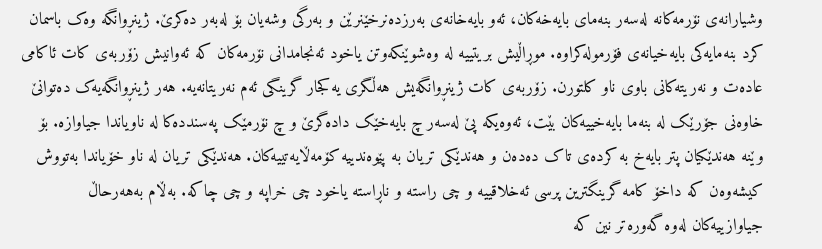وشیارانەی نۆرمەکانە لەسەر بنەمای بایەخەکان، ئەو بایەخانەی بەرزدەنرخێنرێن و بەرگی وشەیان بۆ لەبەر دەکرێ. ژینڕوانگە وەک باسمان کرد بنەمایەکی بایەخیانەی فۆرمولەکراوە. موڕاڵیش بریتییە لە وەشوێنکەوتن یاخود ئەنجامدانی نۆرمەکان کە ئەوانیش زۆربەی کات ئاکامی عادەت و نەریتەکانی باوی ناو کلتورن. زۆربەی کات ژینڕوانگەیش هەڵگری یەکجار گرینگی ئەم نەریتانەیە. هەر ژینڕوانگەیەک دەتوانێ خاوەنی جۆرێک لە بنەما بایەخییەکان بێت، ئەوەیکە پێ لەسەر چ بایەخێک دادەگرێ و چ نۆرمێک پەسنددەکا لە ناویاندا جیاوازە. بۆ وێنە هەندێکیان پتر بایەخ بە کردەی تاک دەدەن و هەندێکی تریان بە پێوەندییە کۆمەڵایەتییەکان. هەندێکی تریان لە ناو خۆیاندا بەتووش کیشەوەن کە داخۆ کامە گرینگترین پرسی ئەخلاقییە و چی راستە و ناڕاستە یاخود چی خراپە و چی چاکە. بەڵام بەهەرحاڵ جیاوازییەکان لەوە گەورەتر نین کە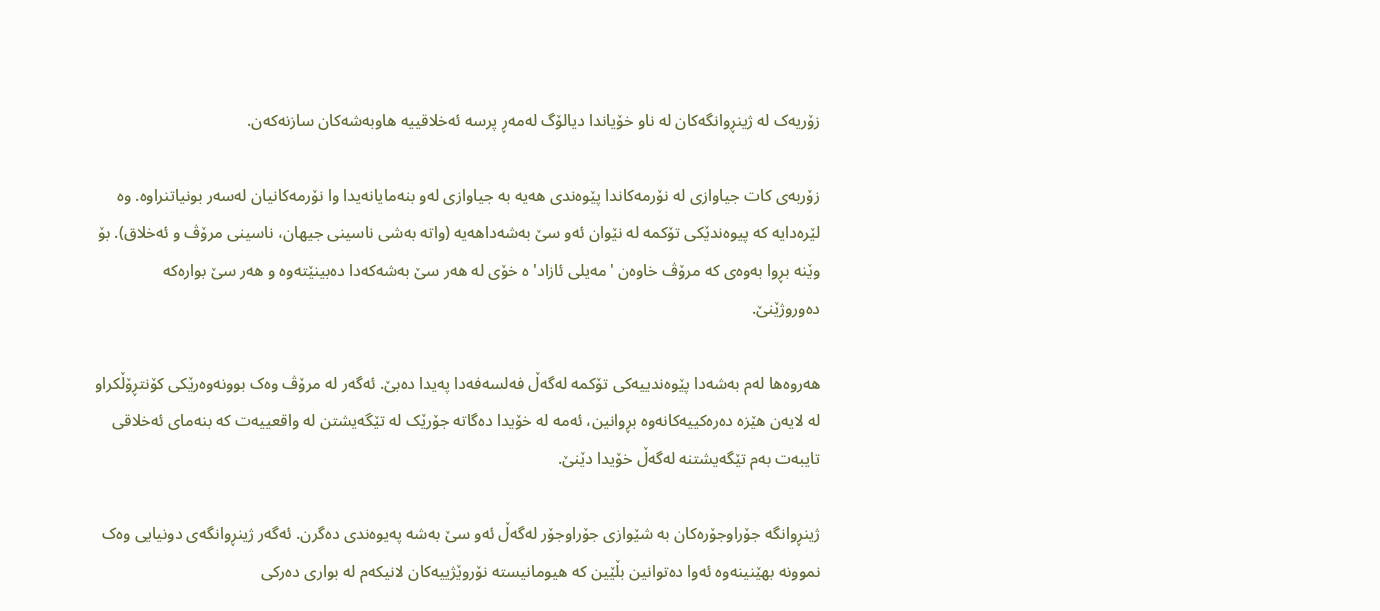زۆریەک لە ژینڕوانگەکان لە ناو خۆیاندا دیالۆگ لەمەڕ پرسە ئەخلاقییە هاوبەشەکان سازنەکەن.

زۆربەی کات جیاوازی لە نۆرمەکاندا پێوەندی هەیە بە جیاوازی لەو بنەمایانەیدا وا نۆرمەکانیان لەسەر بونیاتنراوە. وە لێرەدایە کە پیوەندێکی تۆکمە لە نێوان ئەو سێ بەشەداهەیە (واتە بەشی ناسینی جیهان، ناسینی مرۆڤ و ئەخلاق). بۆ وێنە بڕوا بەوەی کە مرۆڤ خاوەن 'مەیلی ئازاد'ە خۆی لە هەر سێ بەشەکەدا دەبینێتەوە و هەر سێ بوارەکە دەوروژێنێ.

هەروەها لەم بەشەدا پێوەندییەکی تۆکمە لەگەڵ فەلسەفەدا پەیدا دەبێ. ئەگەر لە مرۆڤ وەک بوونەوەرێکی کۆنتڕۆڵکراو لە لایەن هێزە دەرەکییەکانەوە بڕوانین، ئەمە لە خۆیدا دەگاتە جۆرێک لە تێگەیشتن لە واقعییەت کە بنەمای ئەخلاقی تایبەت بەم تێگەیشتنە لەگەڵ خۆیدا دێنێ.

ژینڕوانگە جۆراوجۆرەکان بە شێوازی جۆراوجۆر لەگەڵ ئەو سێ بەشە پەیوەندی دەگرن. ئەگەر ژینڕوانگەی دونیایی وەک نموونە بهێنینەوە ئەوا دەتوانین بڵێین کە هیومانیستە نۆروێژییەکان لانیکەم لە بواری دەرکی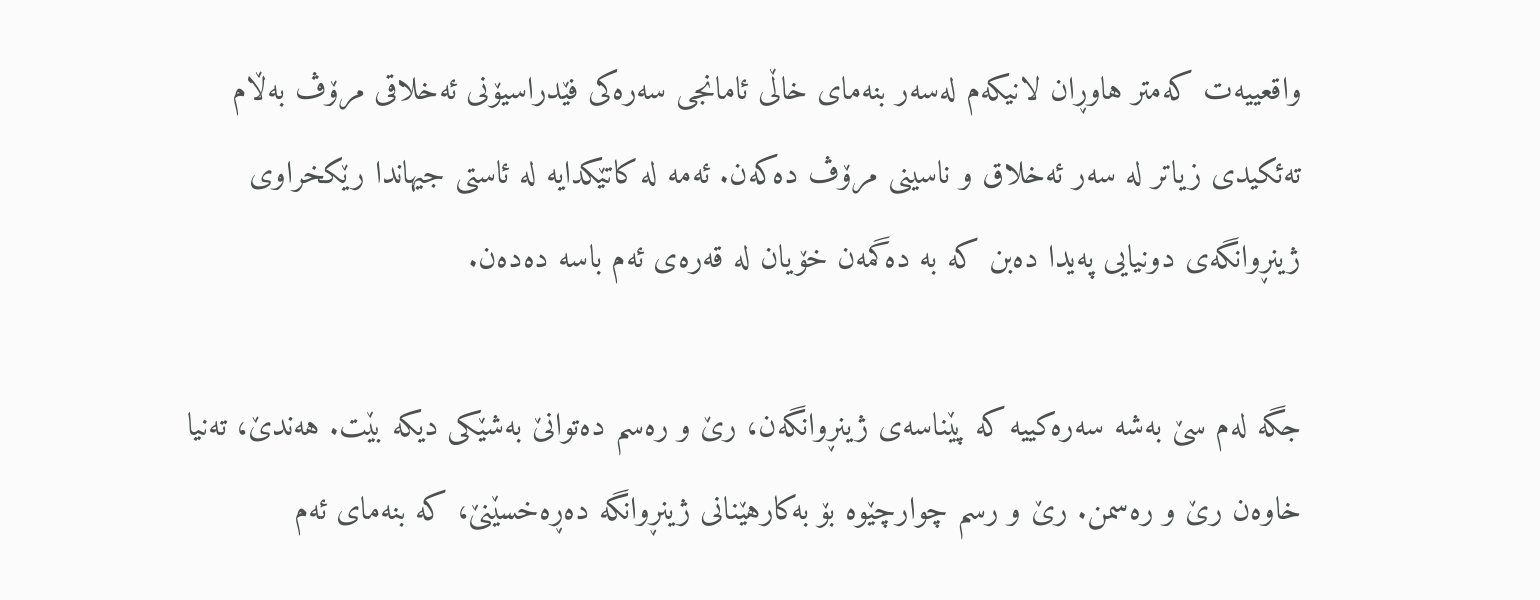واقعییەت کەمتر هاوڕان لانیکەم لەسەر بنەمای خاڵی ئامانجی سەرەکی فێدراسیۆنی ئەخلاقی مرۆڤ بەڵام تەئکیدی زیاتر لە سەر ئەخلاق و ناسینی مرۆڤ دەکەن. ئەمە لە کاتێکدایە لە ئاستی جیهاندا رێکخراوی ژینڕوانگەی دونیایی پەیدا دەبن کە بە دەگمەن خۆیان لە قەرەی ئەم باسە دەدەن.

جگە لەم سێ بەشە سەرەکییە کە پێناسەی ژینڕوانگەن، رێ و رەسم دەتوانێ بەشێکی دیکە بێت. هەندێ، تەنیا خاوەن رێ و رەسمن. رێ و رسم چوارچێوە بۆ بەکارهێنانی ژینڕوانگە دەڕەخسێنێ، کە بنەمای ئەم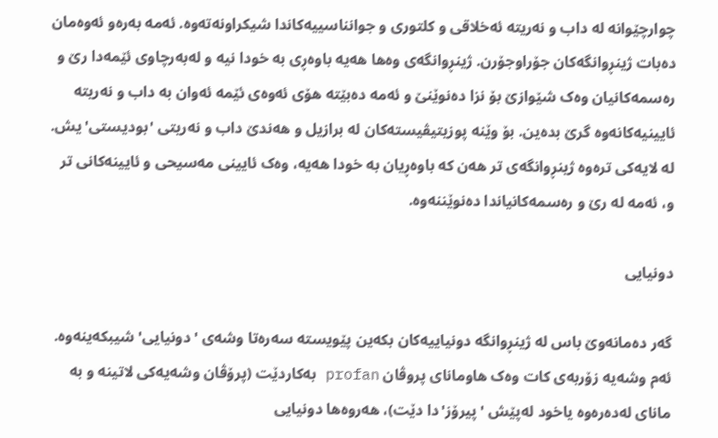چوارچێوانە لە داب و نەریتە ئەخلاقی و کلتوری و جوانناسییەکاندا شیکراونەتەوە. ئەمە بەرەو ئەوەمان دەبات ژینڕوانگەکان جۆراوجۆرن. ژینڕوانگەی وەها هەیە باوەڕی بە خودا نیە و لەبەرچاوی ئێمەدا رێ و رەسمەکانیان وەک شێوازێ بۆ نزا دەنوێنێ و ئەمە دەبێتە هۆی ئەوەی ئێمە ئەوان بە داب و نەریتە ئایینیەکانەوە گرێ بدەین. بۆ وێنە پوزیتیڤیستەکان لە برازیل و هەندێ داب و نەریتی 'بودیستی'یش. لە لایەکی ترەوە ژینڕوانگەی تر هەن کە باوەڕیان بە خودا هەیە، وەک ئایینی مەسیحی و ئایینەکانی تر و، ئەمە لە رێ و رەسمەکانیاندا دەنوێننەوە.

دونیایی

گەر دەمانەوێ باس لە ژینڕوانگە دونیاییەکان بکەین پێویستە سەرەتا وشەی 'دونیایی' شیبکەینەوە. ئەم وشەیە زۆربەی کات وەک هاومانای پروڤان profan بەکاردێت (پرۆڤان وشەیەکی لاتینە و بە مانای لەدەرەوە یاخود لەپێش 'پیرۆز'دا دێت)، هەروەها دونیایی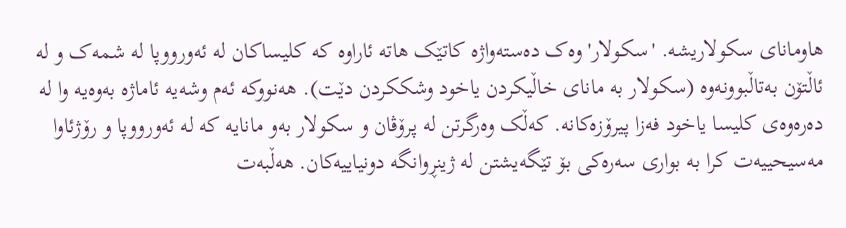هاومانای سکولاریشە. 'سکولار' وەک دەستەواژە کاتێک هاتە ئاراوە کە کلیساکان لە ئەورووپا لە شمەک و لە ئاڵتۆن بەتاڵبوونەوە (سکولار بە مانای خاڵیکردن یاخود وشککردن دێت). هەنووکە ئەم وشەیە ئاماژە بەوەیە وا لە دەرەوەی کلیسا یاخود فەزا پیرۆزەکانە. کەڵک وەرگرتن لە پرۆڤان و سکولار بەو مانایە کە لە ئەورووپا و رۆژئاوا مەسیحییەت کرا بە بواری سەرەکی بۆ تێگەیشتن لە ژینڕوانگە دونیاییەکان. هەڵبەت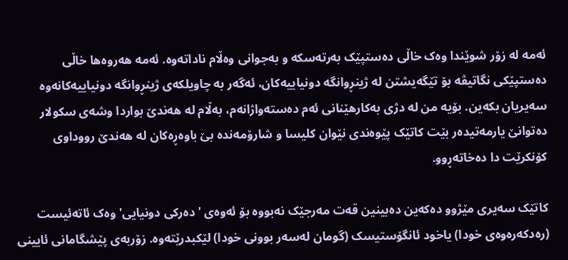ئەمە لە زۆر شوێندا وەک خاڵی دەستپێک بەرتەسکە و بەجوانی وەڵام ناداتەوە. ئەمە هەروەها خاڵی دەستپێکی نگاتیڤە بۆ تێگەیشتن لە ژینڕوانگە دونیاییەکان، ئەگەر بە چاویلکەی ژینڕوانگە دونیاییەکانەوە سەیریان بکەین. بۆیە من لە دژی بەکارهێنانی ئەم دەستەواژانەم، بەڵام لە هەندێ بواردا وشەی سکولار دەتوانێ یارمەتیدەر بێت کاتێک پێوەندی نێوان کلیسا و شارۆمەندە بێ باوەڕەکان لە هەندێ رووداوی کۆنکرێت دا دەخاتەڕوو.

کاتێک سەیری مێژوو دەکەین دەبینین قەت مەرجێک نەبووە بۆ ئەوەی 'دەرکی دونیایی' وەک ئاتەئیست (رەدکەرەوەی خودا) یاخود ئانگۆستیسک (گومان لەسەر بوونی خودا) لێکبدرێتەوە. زۆربەی پێشگامانی ئایینی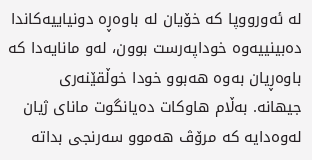لە ئەورووپا کە خۆیان لە باوەڕە دونیاییەکاندا دەبینییەوە خوداپەرست بوون، لەو مانایەدا کە باوەڕیان بەوە هەبوو خودا خوڵقێنەری جیهانە. بەڵام هاوکات دەیانگوت مانای ژیان لەوەدایە کە مرۆڤ هەموو سەرنجی بداتە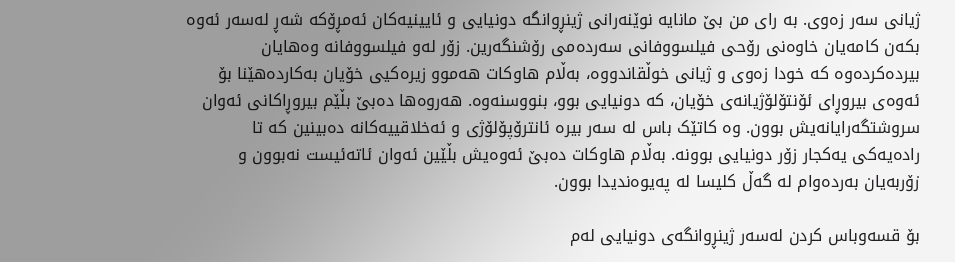ژیانی سەر زەوی. بە رای من بێ مانایە نوێنەرانی ژینڕوانگە دونیایی و ئایینیەکان ئەمڕۆکە شەڕ لەسەر ئەوە بکەن کامەیان خاوەنی رۆحی فیلسووفانی سەردەمی رۆشنگەرین. زۆر لەو فیلسووفانە وەهایان بیردەکردەوە کە خودا زەوی و ژیانی خوڵقاندووە، بەڵام هاوکات هەموو زیرەکیی خۆیان بەکاردەهێنا بۆ ئەوەی بیروڕای ئۆنتۆلۆژیانەی خۆیان، کە دونیایی بوو، بنووسنەوە. هەروەها دەبێ بڵێم بیروڕاکانی ئەوان سروشتگەرایانەیش بوون. وە کاتێک باس لە سەر بیرە ئانترۆپۆلۆژی و ئەخلاقییەکانە دەبینین کە تا رادەیەکی یەکجار زۆر دونیایی بوونە. بەڵام هاوکات دەبێ ئەوەیش بڵێین ئەوان ئاتەئیست نەبوون و زۆربەیان بەردەوام لە گەڵ کلیسا لە پەیوەندیدا بوون.

بۆ قسەوباس کردن لەسەر ژینڕوانگەی دونیایی لەم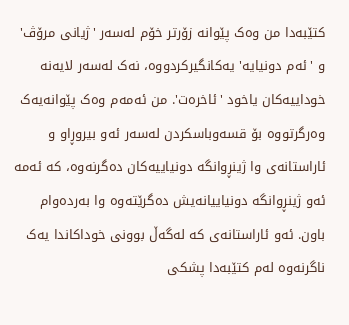کتێبەدا من وەک پێوانە زۆرتر خۆم لەسەر 'ژیانی مرۆڤ' و 'ئەم دونیایە' یەکانگیرکردووە، نەک لەسەر لایەنە خوداییەکان یاخود 'ئاخرەت'. من ئەمەم وەک پێوانەیەک وەرگرتووە بۆ قسەوباسکردن لەسەر ئەو بیروڕاو و ئاراستانەی وا ژینڕوانگە دونیاییەکان دەگرنەوە، کە ئەمە ئەو ژینڕوانگە دونیاییانەیش دەگرێتەوە وا بەردەوام باون. ئەو ئاراستانەی کە لەگەڵ بوونی خوداکاندا یەک ناگرنەوە لەم کتێبەدا پشکی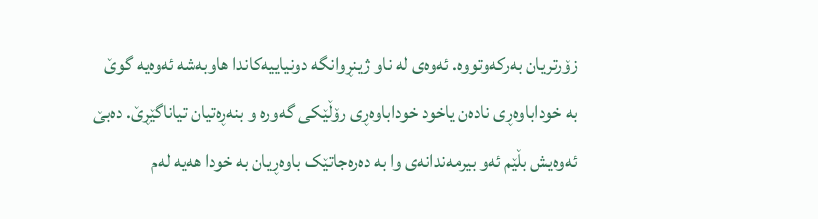زۆرتریان بەرکەوتووە. ئەوەی لە ناو ژینڕوانگە دونیاییەکاندا هاوبەشە ئەوەیە گوێ بە خوداباوەڕی نادەن یاخود خوداباوەڕی رۆڵێکی گەورە و بنەڕەتیان تیاناگێڕێ. دەبێ ئەوەیش بڵێم ئەو بیرمەندانەی وا بە دەرەجاتێک باوەڕیان بە خودا هەیە لەم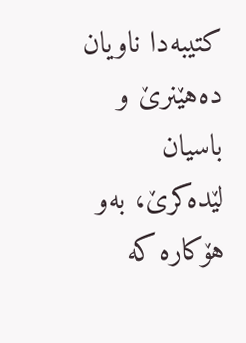کتیبەدا ناویان دەهێنرێ و باسیان لێدەکرێ، بەو هۆکارە کە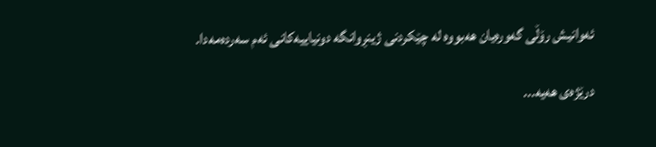ئەوانیش رۆڵی گەورەیان هەبووە لە چێکردنی ژینڕوانگە دونیاییەکانی ئەم سەردەمەدا.

درێژەی هەیە...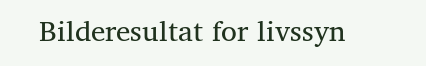Bilderesultat for livssyn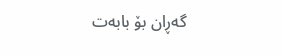گەڕان بۆ بابەت